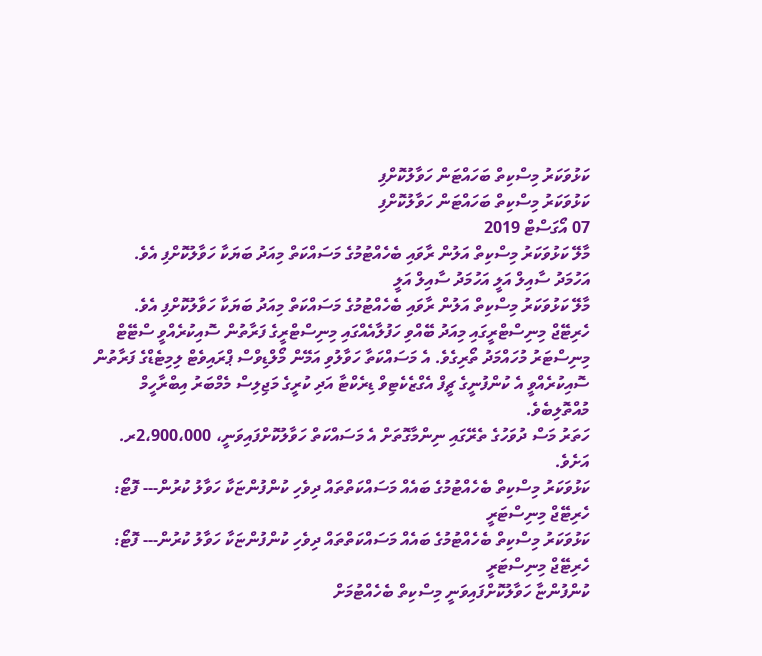ކަޅުވަކަރު މިސްކިތް ބަހައްޓަން ހަވާލުކޮށްފި
ކަޅުވަކަރު މިސްކިތް ބަހައްޓަން ހަވާލުކޮށްފި
07 އޯގަސްޓް 2019
މާލޭ ކަޅުވަކަރު މިސްކިތް އަލުން ރާވައި ބެހެއްޓުމުގެ މަސައްކަތް މިއަދު ބަޔަކާ ހަވާލުކޮށްފި އެވެ.
އަހުމަދު ސާއިލް އަލީ އަހުމަދު ސާއިލް އަލީ
މާލޭ ކަޅުވަކަރު މިސްކިތް އަލުން ރާވައި ބެހެއްޓުމުގެ މަސައްކަތް މިއަދު ބަޔަކާ ހަވާލުކޮށްފި އެވެ.
ހެރިޓޭޖް މިނިސްޓްރީގައި މިއަދު ބޭއްވި ހަފުލާއެއްގައި މިނިސްޓްރީގެ ފަރާތުން ސޮއިކުރެއްވީ ސްޓޭޓް މިނިސްޓަރު މުހައްމަދު ތޯރިގެވެ. އެ މަސައްކަތާ ހަވާލުވި އަމޭން މޯލްޑިވްސް ޕްރައިވެޓް ލިމިޓެޑްގެ ފަރާތުން ސޮއިކުރެއްވީ އެ ކުންފުނީގެ ޗީފް އެގްޒެކެޓިވް ޑިރެކްޓާ އަދި ކުރީގެ މަޖިލިސް މެމްބަރު އިބްރާހީމް މުއްތޮލިބެވެ.
ހަތަރު މަސް ދުވަހުގެ ތެރޭގައި ނިންމާގޮތަށް އެ މަސައްކަތް ހަވާލުކޮށްފައިވަނީ، 2،900،000ރ. އަށެވެ.
ކަޅުވަކަރު މިސްކިތް ބެހެއްޓުމުގެ ބައެއް މަސައްކަތްތައް ދިވެހި ކުންފުންޏަކާ ހަވާލު ކުރުން--- ފޮޓޯ: ހެރިޓޭޖް މިނިސްޓަރީ
ކަޅުވަކަރު މިސްކިތް ބެހެއްޓުމުގެ ބައެއް މަސައްކަތްތައް ދިވެހި ކުންފުންޏަކާ ހަވާލު ކުރުން--- ފޮޓޯ: ހެރިޓޭޖް މިނިސްޓަރީ
ކުންފުންޏާ ހަވާލުކޮށްފައިވަނީ މިސްކިތް ބެހެއްޓުމަށް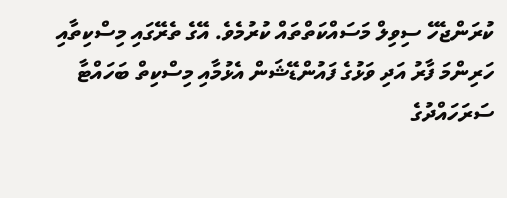ކުރަންޖެހޭ ސިވިލް މަސައްކަތްތައް ކުރުމެވެ. އޭގެ ތެރޭގައި މިސްކިތާއި ހަރިންމަ ފާރު އަދި ވަޅުގެ ފައުންޑޭޝަން އެޅުމާއި މިސްކިތް ބަހައްޓާ ސަރަހައްދުގެ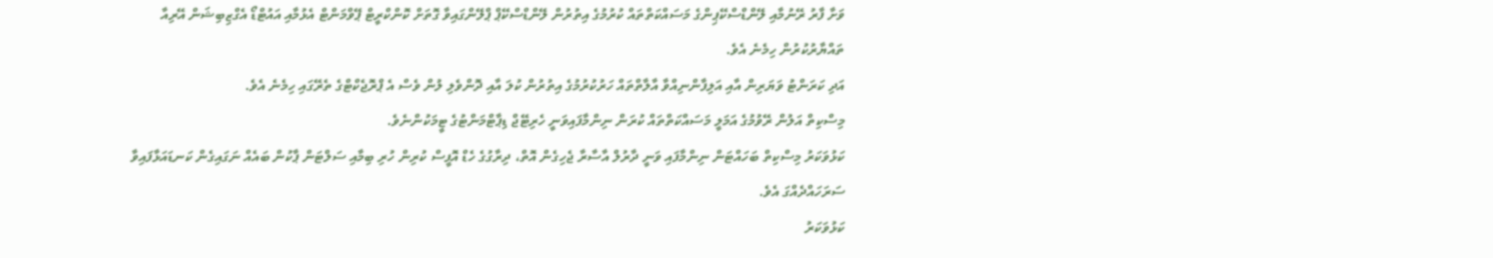ވަށާ ފާރު ރޭނުމާއި ލޭންޑްސްކޭޕިންގެ މަސައްކަތްތައް ކުރުމުގެ އިތުރުން ލޭންޑްސްކޭޕް ޕްލޭންގައިވާ ގޮތަށް ކޮންކްރީޓް ޕޭވްމަންޓް އެޅުމާއި އައުޓްޑޯ އެގްޒިބިޝަން އޭރިއާ ތައްޔާރުކުރުން ހިމެނެ އެވެ.
އަދި ކަރަންޓު ވަޔަރިން އާއި އަލިފާންނިއްވާ އާލާތްތައް ހަރުކުރުމުގެ އިތުރުން ކުލަ އާއި ދޮންވެލި ލުން ވެސް އެ ޕްރޮޖެކްޓްގެ ތެރޭގައި ހިމެނެ އެވެ.
މިސްކިތް އަލުން ރޭވުމުގެ އަމަލީ މަސައްކަތްތައް ކުރަން ނިންމާފައިވަނީ ހެރިޓޭޖް ޑިޕާޓްމަންޓުގެ ޓީމަކުންނެވެ.
ކަޅުވަކަރު މިސްކިތް ބަހައްޓަން ނިންމާފައި ވަނީ ދާރުލް އާސާރާ ޖެހިގެން އޮތް، ދިރާގުގެ ހެޑް އޮފީސް ކުރިން ހުރި ބިމާއި ސަލްޓަން ޕާކުން ބައެއް ނަގައިގެން ކަނޑައަޅާފައިވާ ސަރަހައްދެއްގަ އެވެ.
ކަޅުވަކަރު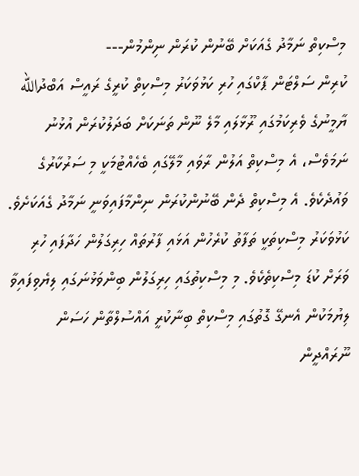މިސްކިތް ނަމާދު ގެއަކަށް ބޭނުން ކުރަން ނިންމުން---
ކުރިން ސަލްޓަން ޕާކްގައި ހުރި ކަޅުވަކަރު މިސްކިތް ކުރީގެ ރައީސް އަބްދުالله ޔާމީނުގެ ވެރިކަމުގައި ރޫޅާލައި މާލެ ނޫން ތަނަކަށް ބަދަލުކުރަން އުޅުނު ނަމަވެސް، އެ މިސްކިތް އަލުން ރާވައި މާލޭގައި ބެހެއްޓުމަކީ މި ސަރުކާރުގެ ވައުދެކެވެ. އެ މިސްކިތް ދެން ބޭނުންކުރަން ނިންމާފައިވަނީ ނަމާދު ގެއަކަށެވެ.
ކަޅުވަކަރު މިސްކިތަކީ ތަފާތު ކުރެހުން އަޅައި ފާރުތައް ހިރިގަލުން ހަދާފައި ހުރި ވަރަށް ކުޑަ މިސްކިތެކެވެ. މި މިސްކިތުގައި ހިރިގަލުން ބިންވަޅުނަގައި ލިޔެވިފައިވާ ލިޔުމަކުން އެނގޭ ގޮތުގައި މިސްކިތް ބިނާކުރީ އައްސުލްތާން ހަސަން ނޫރައްދީން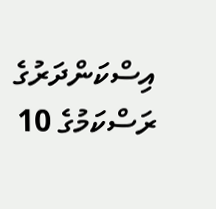އިސްކަންދަރުގެ ރަސްކަމުގެ 10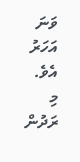ވަނަ އަހަރު އެވެ. މި ރަދުން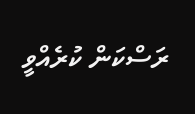ރަސްކަން ކުރެއްވީ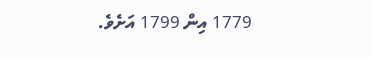1779 އިން 1799 އަށެވެ.